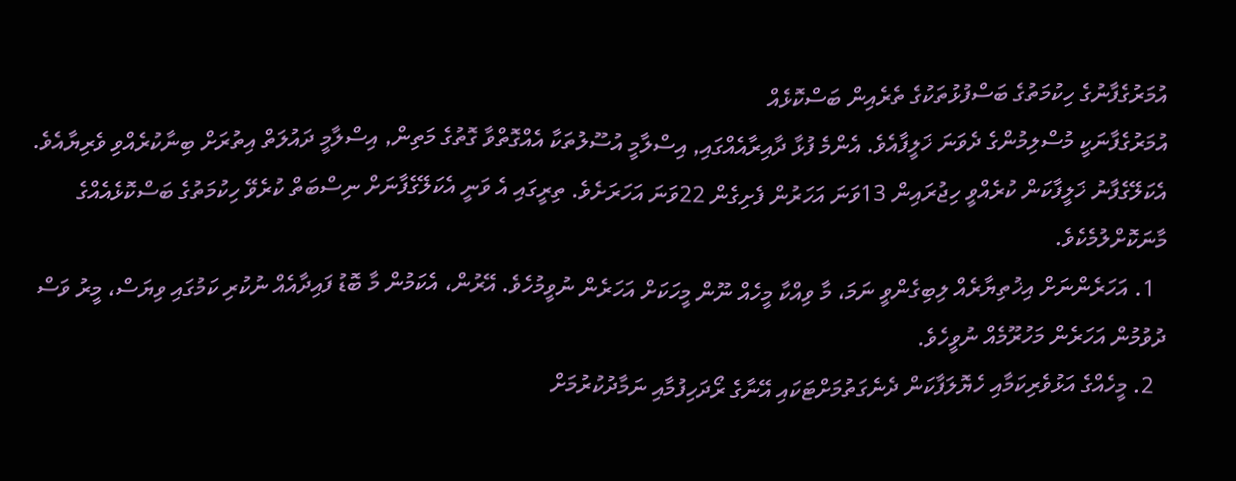އުމަރުގެފާނުގެ ހިކުމަތުގެ ބަސްފުޅުތަކުގެ ތެރެއިން ބަސްކޮޅެއް
އުމަރުގެފާނަކީ މުސްލިމުންގެ ދެވަނަ ޚަލީފާއެވެ. އެންމެ ފުޅާ ދާއިރާއެއްގައި, އިސްލާމީ އުސޫލުތަކާ އެއްގޮތްވާ ގޮތުގެ މަތިން, އިސްލާމީ ދައުލަތް އިތުރަށް ބިނާކުރެއްވި ވެރިޔާއެވެ. އެކަލޭގެފާނު ޚަލީފާކަން ކުރެއްވީ ހިޖުރައިން 13ވަނަ އަހަރުން ފެށިގެން 22ވަނަ އަހަރަށެވެ. ތިރީގައި އެ ވަނީ އެކަލޭގެފާނަށް ނިސްބަތް ކުރެވޭ ހިކުމަތުގެ ބަސްކޮޅެއެއްގެ މާނަކޮށްލުމެކެވެ.
  1. އަހަރެންނަށް އިޚުތިޔާރެއް ލިބިގެންވީ ނަމަ، މާ ވިއްކާ މީހެއް ނޫން މީހަކަށް އަހަރެން ނުވީމުހެވެ. އޭރުން، އެކަމުން މާ ބޮޑު ފައިދާއެއް ނުކުރި ކަމުގައި ވިޔަސް، މީރު ވަސް ދުވުމުން އަހަރެން މަހުރޫމެއް ނުވީހެވެ.
  2. މީހެއްގެ އަޅުވެރިކަމާއި ހެޔޮލަފާކަން ދެނެގަތުމަށްޓަކައި އޭނާގެ ރޯދަހިފުމާއި ނަމާދުކުރުމަށް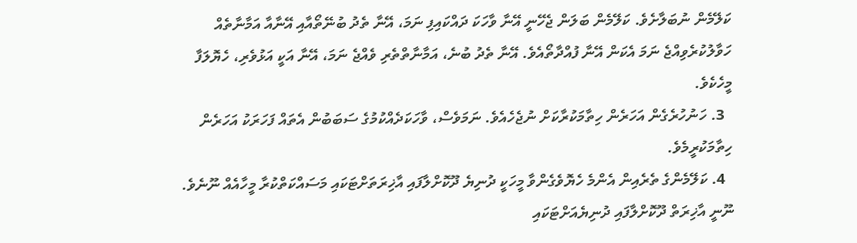ކަލޭމެން ނުބަލާށެވެ. ކަލޭމެން ބަލަން ޖެހޭނީ އޭނާ ވާހަކަ ދައްކައިފި ނަމަ، އޭނާ ތެދު ބުނޭތޯއާއި އޭނާއާ އަމާނާތެއް ހަވާލުކުރެވިއްޖެ ނަމަ އެކަން އޭނާ ފުއްދާތޯއެވެ. އޭނާ ތެދު ބުނެ، އަމާނާތްތެރި ވެއްޖެ ނަމަ، އޭނާ އަކީ އަޅުވެރި، ހެޔޮލަފާ މީހެކެވެ.
  3. ހަނުހުރެގެން އަހަރެން ހިތާމަކުރާކަށް ނުޖެހެއެވެ. ނަމަވެސް، ވާހަކަދެއްކުމުގެ ސަބަބުން އެތައް ފަހަރަކު އަހަރެން ހިތާމަކުރީމެވެ.
  4. ކަލޭމެންގެ ތެރެއިން އެންމެ ހެޔޮވެގެންވާ މީހަކީ ދުނިޔެ ދޫކޮށްލާފައި އާޚިރަތަށްޓަކައި މަސައްކަތްކުރާ މީހާއެއް ނޫނެވެ. ނޫނީ އާޚިރަތް ދޫކޮށްލާފައި ދުނިޔެއަށްޓަކައި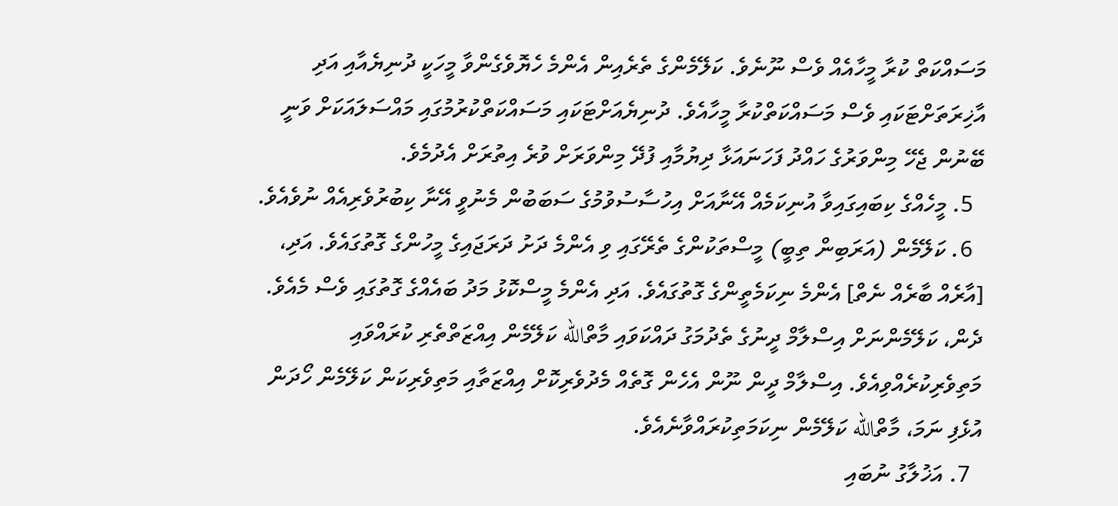މަސައްކަތް ކުރާ މީހާއެއް ވެސް ނޫނެވެ. ކަލޭމެންގެ ތެރެއިން އެންމެ ހެޔޮވެގެންވާ މީހަކީ ދުނިޔެއާއި އަދި އާޚިރަތަށްޓަކައި ވެސް މަސައްކަތްކުރާ މީހާއެވެ. ދުނިޔެއަށްޓަކައި މަސައްކަތްކުރުމުގައި މައްސަލައަކަށް ވަނީ ބޭނުން ޖެހޭ މިންވަރުގެ ހައްދު ފަހަނައަޅާ ދިޔުމާއި ފުދޭ މިންވަރަށް ވުރެ އިތުރަށް އެދުމެވެ.
  5. މީހެއްގެ ކިބައިގައިވާ އުނިކަމެއް އޭނާއަށް އިހުސާސުވުމުގެ ސަބަބުން މެނުވީ އޭނާ ކިބުރުވެރިއެއް ނުވެއެވެ.
  6. ކަލޭމެން (އަރަބިން ތިބީ) މީސްތަކުންގެ ތެރޭގައި ވި އެންމެ ދަށު ދަރަޖައިގެ މީހުންގެ ގޮތުގައެވެ. އަދި، [އާރެއް ބާރެއް ނެތް] އެންމެ ނިކަމެތީންގެ ގޮތުގައެވެ. އަދި އެންމެ މީސްކޮޅު މަދު ބައެއްގެ ގޮތުގައި ވެސް މެއެވެ. ދެން، ކަލޭމެންނަށް އިސްލާމް ދީނުގެ ތެދުމަގު ދައްކަވައި މާތްالله ކަލޭމެން އިއްޒަތްތެރި ކުރައްވައި މަތިވެރިކުރެއްވިއެވެ. އިސްލާމް ދީން ނޫން އެހެން ގޮތެއް މެދުވެރިކޮށް އިއްޒަތާއި މަތިވެރިކަން ކަލޭމެން ހޯދަން އުޅެފި ނަމަ، މާތްالله ކަލޭމެން ނިކަމަތިކުރައްވާނެއެވެ.
  7. އަޚުލާގު ނުބައި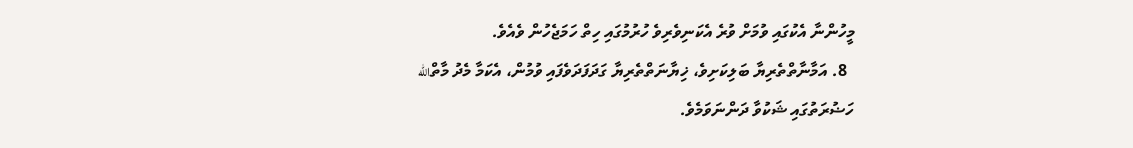މީހުންނާ އެކުގައި ވުމަށް ވުރެ އެކަނިވެރިވެ ހުރުމުގައި ހިތް ހަމަޖެހުން ވެއެވެ.
  8. އަމާނާތްތެރިޔާ ބަލިކަށިވެ، ޚިޔާނަތްތެރިޔާ ގަދަފަދަވެފައި ވުމުން، އެކަމާ މެދު މާތްالله ހަޟުރަތުގައި ޝަކުވާ ދަންނަވަމެވެ.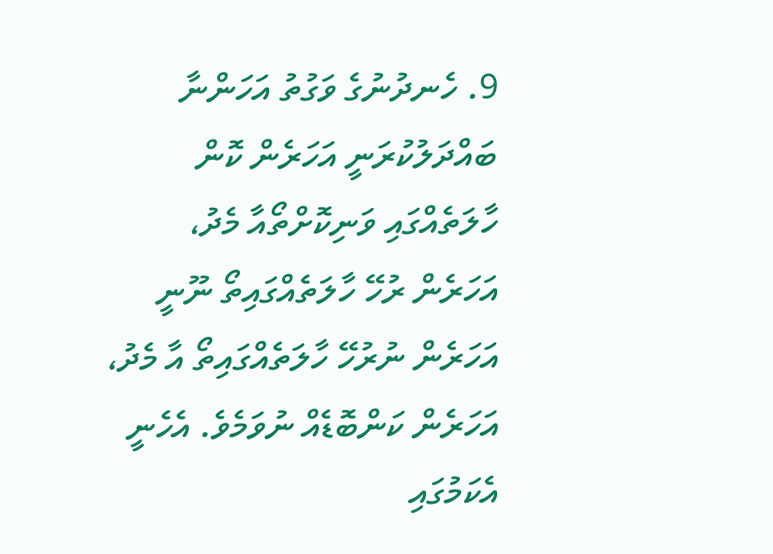9. ހެނދުނުގެ ވަގުތު އަހަންނާ ބައްދަލުކުރަނީ އަހަރެން ކޮން ހާލަތެއްގައި ވަނިކޮށްތޯއާ މެދު، އަހަރެން ރުހޭ ހާލަތެއްގައިތޯ ނޫނީ އަހަރެން ނުރުހޭ ހާލަތެއްގައިތޯ އާ މެދު، އަހަރެން ކަންބޮޑެއް ނުވަމެވެ. އެހެނީ އެކަމުގައި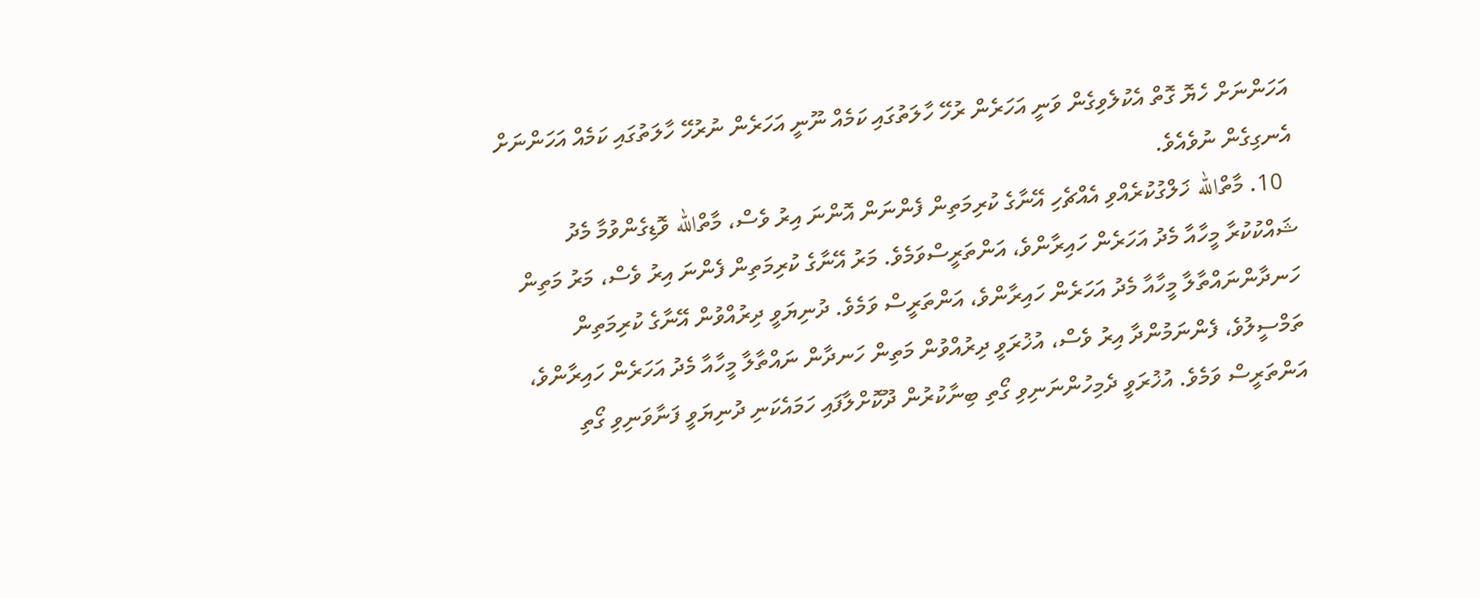އަހަންނަށް ހެޔޮ ގޮތް އެކުލެވިގެން ވަނީ އަހަރެން ރުހޭ ހާލަތުގައި ކަމެއް ނޫނީ އަހަރެން ނުރުހޭ ހާލަތުގައި ކަމެއް އަހަންނަށް އެނގިގެން ނުވެއެވެ.
  10. މާތްالله ޚަލްގުކުރެއްވި އެއްޗެހި އޭނާގެ ކުރިމަތިން ފެންނަން އޮންނަ އިރު ވެސް، މާތްالله ވޮޑިގެންވުމާ މެދު ޝައްކުކުރާ މީހާއާ މެދު އަހަރެން ހައިރާންވެ، އަންތަރީސްވަމެވެ. މަރު އޭނާގެ ކުރިމަތިން ފެންނަ އިރު ވެސް، މަރު މަތިން ހަނދާންނައްތާލާ މީހާއާ މެދު އަހަރެން ހައިރާންވެ، އަންތަރީސް ވަމެވެ. ދުނިޔަވީ ދިރުއްވުން އޭނާގެ ކުރިމަތިން ތަމްސީލުވެ، ފެންނަމުންދާ އިރު ވެސް، އުޚުރަވީ ދިރުއްވުން މަތިން ހަނދާން ނައްތާލާ މީހާއާ މެދު އަހަރެން ހައިރާންވެ، އަންތަރީސް ވަމެވެ. އުޚުރަވީ ދެމިހުންނަނިވި ގޯތި ބިނާކުރުން ދޫކޮށްލާފައި ހަމައެކަނި ދުނިޔަވީ ފަނާވަނިވި ގޯތި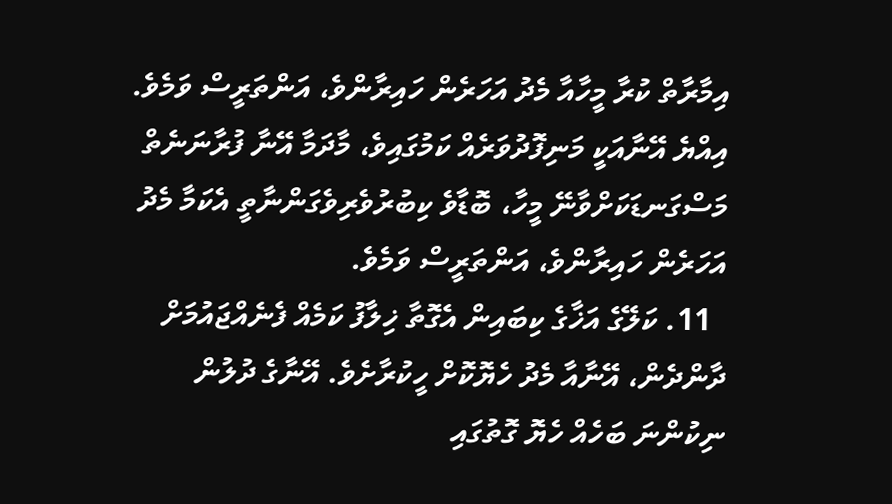އިމާރާތް ކުރާ މީހާއާ މެދު އަހަރެން ހައިރާންވެ، އަންތަރީސް ވަމެވެ. އިއްޔެ އޭނާއަކީ މަނިފޮދުވަރެއް ކަމުގައިވެ، މާދަމާ އޭނާ ފުރާނަނެތް މަސްގަނޑަކަށްވާނޭ މީހާ، ބޮޑާވެ ކިބުރުވެރިވެގަންނާތީ އެކަމާ މެދު އަހަރެން ހައިރާންވެ، އަންތަރީސް ވަމެވެ.
  11. ކަލޭގެ އަޚާގެ ކިބައިން އެގޮތާ ޚިލާފު ކަމެއް ފެނެއްޖައުމަށް ދާންދެން، އޭނާއާ މެދު ހެޔޮކޮށް ހީކުރާށެވެ. އޭނާގެ ދުލުން ނިކުންނަ ބަހެއް ހެޔޮ ގޮތުގައި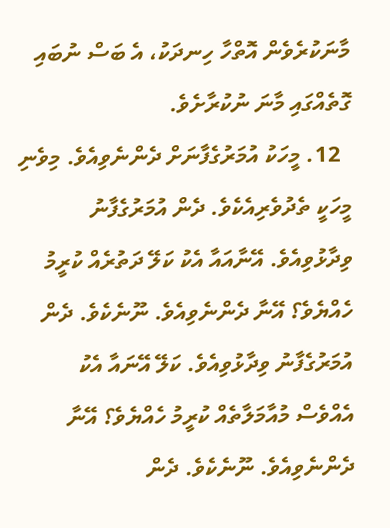މާނަކުރެވެން އޮތްހާ ހިނދަކު، އެ ބަސް ނުބައި ގޮތެއްގައި މާނަ ނުކުރާށެވެ.
  12. މީހަކު އުމަރުގެފާނަށް ދެންނެވިއެވެ. މިވެނި މީހަކީ ތެދުވެރިއެކެވެ. ދެން އުމަރުގެފާނު ވިދާޅުވިއެވެ. އޭނާއައާ އެކު ކަލޭ ދަތުރެއް ކުރީމު ހެއްޔެވެ؟ އޭނާ ދެންނެވިއެވެ. ނޫނެކެވެ. ދެން އުމަރުގެފާނު ވިދާޅުވިއެވެ. ކަލޭ އޭނައާ އެކު އެއްވެސް މުއާމަލާތެއް ކުރީމު ހެއްޔެވެ؟ އޭނާ ދެންނެވިއެވެ. ނޫނެކެވެ. ދެން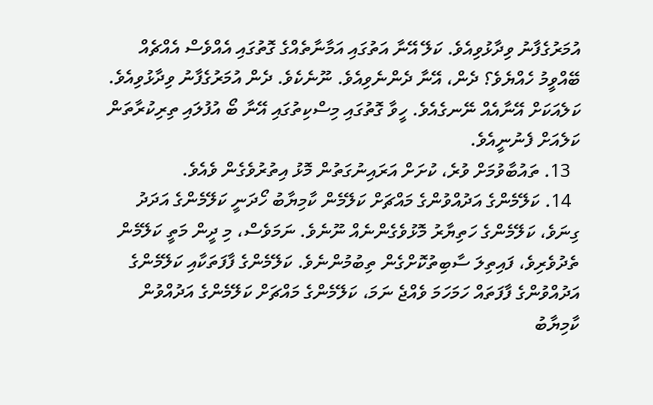އުމަރުގެފާނު ވިދާޅުވިއެވެ. ކަލޭ އޭނާ އަތުގައި އަމާނާތެއްގެ ގޮތުގައި އެއްވެސް އެއްޗެއް ބޭއްވީމު ހެއްޔެވެ؟ ދެން، އޭނާ ދެންނެވިއެވެ. ނޫނެކެވެ. ދެން އުމަރުގެފާނު ވިދާޅުވިއެވެ. ކަލެއަކަށް އޭނާއެއް ނޭނގެއެވެ. ހީވާ ގޮތުގައި މިސްކިތުގައި އޭނާ ބޯ އުފުލައި ތިރިކުރާތަން ކަލެއަށް ފެނުނީއެވެ.
  13. ތައުބާވުމަށް ވުރެ، ކުށަށް އަރައިނުގަތުން މޮޅު އިތުރުވެގެން ވެއެވެ.
  14. ކަލޭމެންގެ އަދުއްވުންގެ މައްޗަށް ކަލޭމެން ކާމިޔާބު ހޯދަނީ ކަލޭމެންގެ އަދަދު ގިނަވެ، ކަލޭމެންގެ ހަތިޔާރު މޮޅުވެގެންނެއް ނޫނެވެ. ނަމަވެސް، މި ދީން މަތީ ކަލޭމެން ތެދުވެރިވެ، ފައިތިލަ ސާބިތުކޮށްގެން ތިބުމުންނެވެ. ކަލޭމެންގެ ފާފަތަކާއި ކަލޭމެންގެ އަދުއްވުންގެ ފާފަތައް ހަމަހަމަ ވެއްޖެ ނަމަ، ކަލޭމެންގެ މައްޗަށް ކަލޭމެންގެ އަދުއްވުން ކާމިޔާބު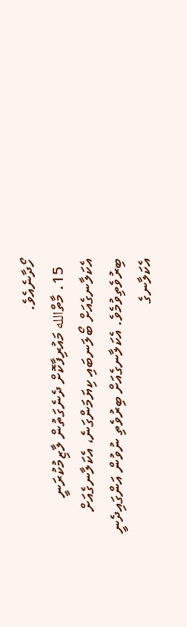ހޯދާނެއެވެ.
  15. މާތްالله މައުރިފާކޮށް ދެނެގަތުން ލާޒިމުކުރަނީ އެކަލާނގެއަށް ބޯލަނބައި ކިޔަމަންގަނެ، އެކަލާނގެއަށް ބިރުވެތިވުމެވެ. އެކަލާނގެއަށް ބިރުވެތި ނުވުން އަންގައިދެނީ އެކަލާނގެ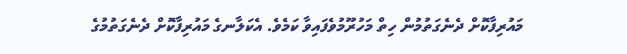މައުރިފާކޮށް ދެނެގަތުމުން ހިތް މަހުރޫމުވެފައިވާ ކަމެވެ. އެކަލާނގެ މައުރިފާކޮށް ދެނެގަތުމުގެ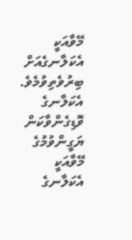މޭވާއަކީ އެކަލާނގެއަށް ބިރުވެތިވުމެވެ. އެކަލާނގެ ވޮޑިގެންވާކަން ޔަގީންވުމުގެ މޭވާއަކީ އެކަލާނގެ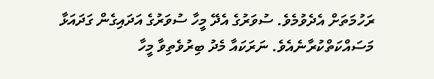ރަހުމަތަށް އެދެވުމެވެ. ސުވަރުގެ އެދޭ މީހާ ސުވަރުގެ އަދައިގެން ގަދައަޅާ މަސައްކަތްކުރާނެއެވެ. ނަރަކައާ މެދު ބިރުވެތިވާ މީހާ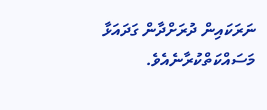ނަރަކައިން ދުރަށްދާން ގަދައަޅާ މަސައްކަތްކުރާނެއެވެ.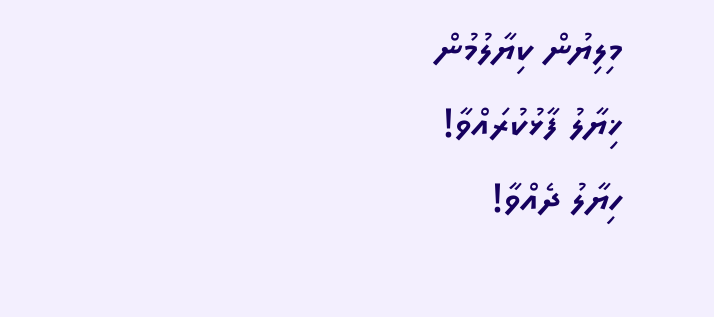މިލިޔުން ކިޔާލުމުން
ޚިޔާލު ފާޅުކުރައްވާ!
ހިޔާލު ދެއްވާ!